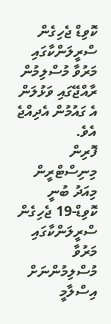ކޮވިޑް ޖެހިގެން ސްރީލަންކާގައި މަރުވާ މުސްލިމުން ރާއްޖޭގައި ވަޅުލަން އެ ގައުމުން އެދިއްޖެ އެވެ.
ފޮރިން މިނިސްޓްރީން މިއަދު ބުނީ ކޮވިޑް-19 ޖެހިގެން ސްރީލަންކާގައި މަރުވާ މުސްލިމުންނަށް އިސްލާމީ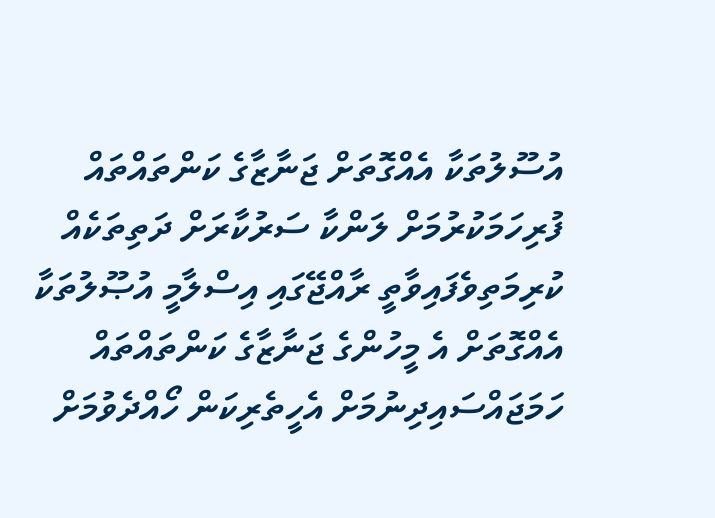އުސޫލުތަކާ އެއްގޮތަށް ޖަނާޒާގެ ކަންތައްތައް ފުރިހަމަކުރުމަށް ލަންކާ ސަރުކާރަށް ދަތިތަކެއް ކުރިމަތިވެފައިވާތީ ރާއްޖޭގައި އިސްލާމީ އުޞޫލުތަކާ އެއްގޮތަށް އެ މީހުންގެ ޖަނާޒާގެ ކަންތައްތައް ހަމަޖައްސައިދިނުމަށް އެހީތެރިކަން ހޯއްދެވުމަށް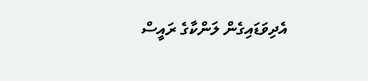އެދިވަޑައިގެން ލަންކާގެ ރައީސް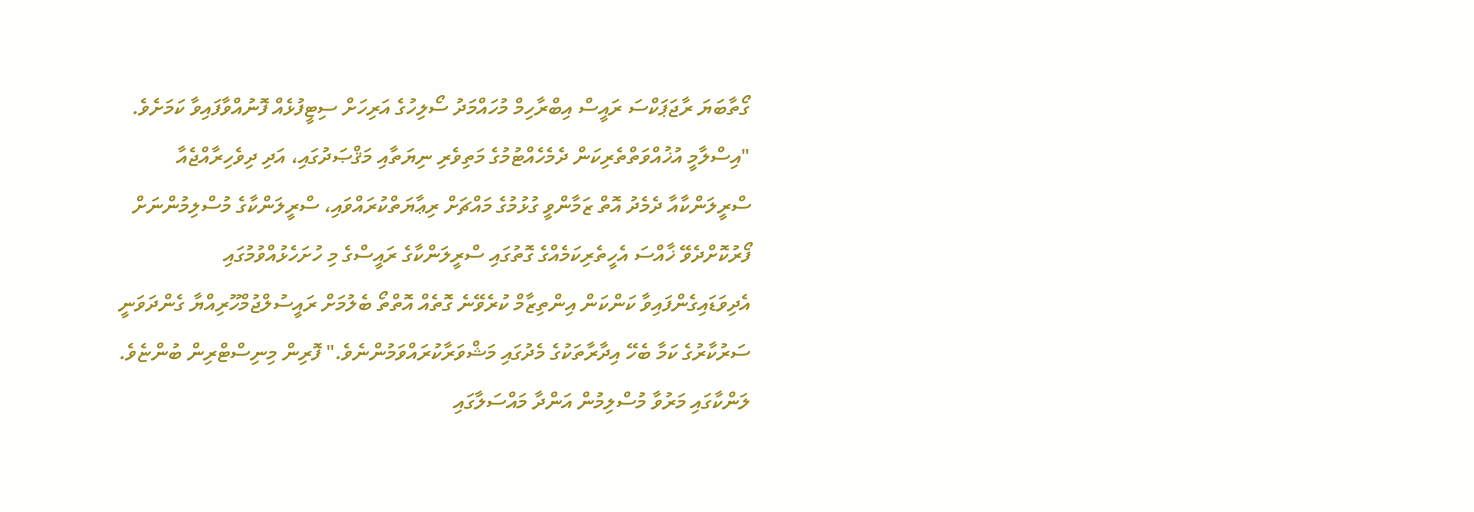ގޯތާބަޔަ ރާޖަޕަކްސަ ރައީސް އިބްރާހިމް މުހައްމަދު ސޯލިހުގެ އަރިހަށް ސިޓީފުޅެއް ފޮނުއްވާފައިވާ ކަމަށެވެ.
"އިސްލާމީ އުޚުއްވަތްތެރިކަން ދެމެހެއްޓުމުގެ މަތިވެރި ނިޔަތާއި މަޤްޞަދުގައި، އަދި ދިވެހިރާއްޖެއާ ސްރީލަންކާއާ ދެމެދު އޮތް ޒަމާންވީ ގުޅުމުގެ މައްޗަށް ރިޢާޔަތްކުރައްވައި، ސްރީލަންކާގެ މުސްލިމުންނަށް ފޯރުކޮށްދެވޭ ޚާއްސަ އެހީތެރިކަމެއްގެ ގޮތުގައި ސްރީލަންކާގެ ރައީސްގެ މި ހުށަހެޅުއްވުމުގައި އެދިވަޑައިގެންފައިވާ ކަންކަން އިންތިޒާމް ކުރެވޭނެ ގޮތެއް އޮތްތޯ ބެލުމަށް ރައީސުލްޖުމްހޫރިއްޔާ ގެންދަވަނީ ސަރުކާރުގެ ކަމާ ބެހޭ އިދާރާތަކުގެ މެދުގައި މަޝްވަރާކުރައްވަމުންނެވެ." ފޮރިން މިނިސްޓްރިން ބުންޏެވެ.
ލަންކާގައި މަރުވާ މުސްލިމުން އަންދާ މައްސަލާގައި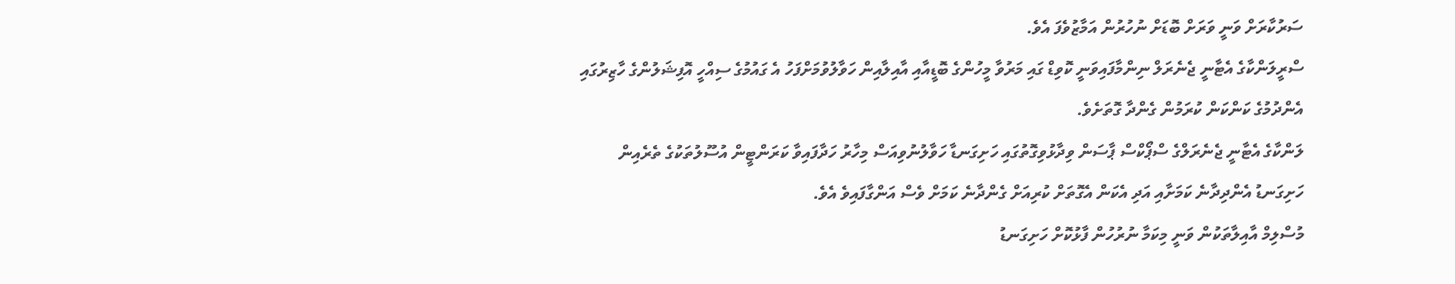ސަރުކާރަށް ވަނީ ވަރަށް ބޮޑަށް ނުހުރުން އަމާޒުވެފަ އެވެ.
ސްރީލަންކާގެ އެޓާނީ ޖެނެރަލް ނިންމާފައިވަނީ ކޮވިޑް ގައި މަރުވާ މީހުންގެ ބޮޑީއާއި އާއިލާއިން ހަވާލުވުމަށްފަހު އެ ގައުމުގެ ސިއްހީ އޮފިޝަލުންގެ ހާޒިރުގައި އެންދުމުގެ ކަންކަން ކުރަމުން ގެންދާ ގޮތަށެވެ.
ލަންކާގެ އެޓާނީ ޖެނެރަލްގެ ސްޕޯކްސް ޕާސަން ވިދާޅުވިގޮތުގައި ހަށިގަނޑާ ހަވާލުނުވިއަސް މިހާރު ހަދާފައިވާ ކަރަންޓީން އުސޫލުތަކުގެ ތެރެއިން ހަށިގަނޑު އެންދިދާނެ ކަމަށާއި އަދި އެކަން އެގޮތަށް ކުރިއަށް ގެންދާނެ ކަމަށް ވެސް އަންގާފައިވެ އެވެ.
މުސްލިމް އާއިލާތަކުން ވަނީ މިކަމާ ނުރުހުން ފާޅުކޮށް ހަށިގަނޑު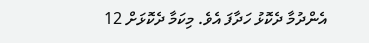އެންދުމާ ދެކޮޅު ހަދާފަ އެވެ. މިކަމާ ދެކޮޅަށް 12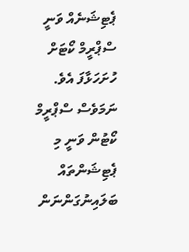ޕެޓިޝަނެއް ވަނީ ސްޕްރީމް ކޯޓަށް ހުށަހަޅާފަ އެވެ. ނަމަވެސް ސްޕްރީމް ކޯޓުން ވަނީ މި ޕެޓިޝަންތައް ބަލައިނުގަންނަން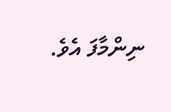ނިންމާފަ އެވެ.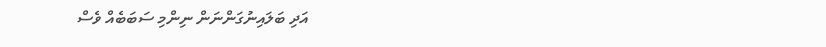އަދި ބަލައިނުގަންނަން ނިންމި ސަބަބެއް ވެސް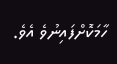ހާމަކޮށްފައިނުވެ އެވެ.